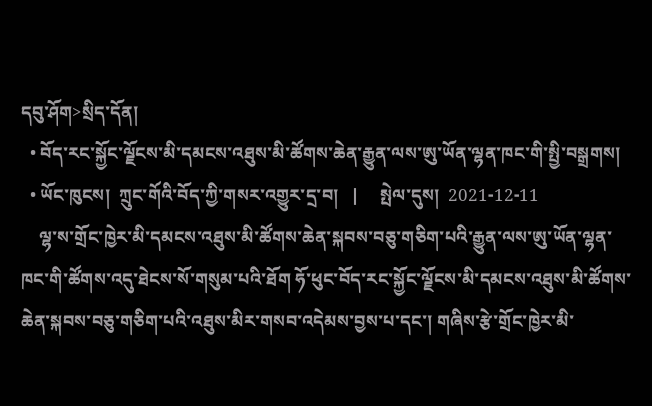དབུ་ཤོག>སྲིད་དོན།
  • བོད་རང་སྐྱོང་ལྗོངས་མི་དམངས་འཐུས་མི་ཚོགས་ཆེན་རྒྱུན་ལས་ཨུ་ཡོན་ལྷན་ཁང་གི་སྤྱི་བསྒྲགས།
  • ཡོང་ཁུངས།  ཀྲུང་གོའི་བོད་ཀྱི་གསར་འགྱུར་དྲ་བ།   |     སྤེལ་དུས།  2021-12-11
    ལྷ་ས་གྲོང་ཁྱེར་མི་དམངས་འཐུས་མི་ཚོགས་ཆེན་སྐབས་བཅུ་གཅིག་པའི་རྒྱུན་ལས་ཨུ་ཡོན་ལྷན་ཁང་གི་ཚོགས་འདུ་ཐེངས་སོ་གསུམ་པའི་ཐོག ཧོ་ཕུང་བོད་རང་སྐྱོང་ལྗོངས་མི་དམངས་འཐུས་མི་ཚོགས་ཆེན་སྐབས་བཅུ་གཅིག་པའི་འཐུས་མིར་གསབ་འདེམས་བྱས་པ་དང་། གཞིས་རྩེ་གྲོང་ཁྱེར་མི་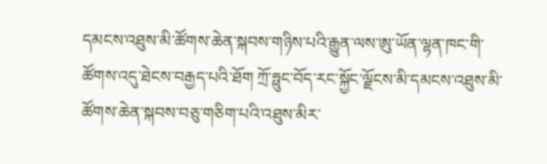དམངས་འཐུས་མི་ཚོགས་ཆེན་སྐབས་གཉིས་པའི་རྒྱུན་ལས་ཨུ་ཡོན་ལྷན་ཁང་གི་ཚོགས་འདུ་ཐེངས་བརྒྱད་པའི་ཐོག ཀྲོ་ཧྥུང་བོད་རང་སྐྱོང་ལྗོངས་མི་དམངས་འཐུས་མི་ཚོགས་ཆེན་སྐབས་བཅུ་གཅིག་པའི་འཐུས་མིར་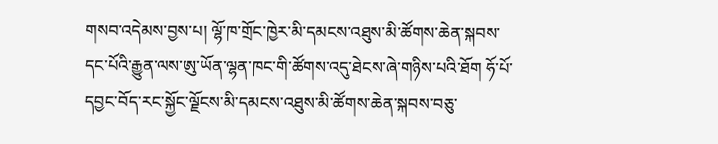གསབ་འདེམས་བྱས་པ། ལྷོ་ཁ་གྲོང་ཁྱེར་མི་དམངས་འཐུས་མི་ཚོགས་ཆེན་སྐབས་དང་པོའི་རྒྱུན་ལས་ཨུ་ཡོན་ལྷན་ཁང་གི་ཚོགས་འདུ་ཐེངས་ཞེ་གཉིས་པའི་ཐོག ཧོ་པོ་དབྱང་བོད་རང་སྐྱོང་ལྗོངས་མི་དམངས་འཐུས་མི་ཚོགས་ཆེན་སྐབས་བཅུ་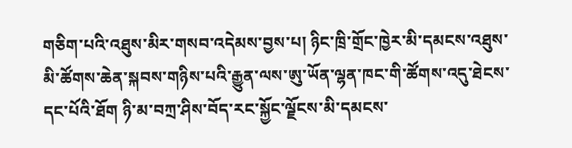གཅིག་པའི་འཐུས་མིར་གསབ་འདེམས་བྱས་པ། ཉིང་ཁྲི་གྲོང་ཁྱེར་མི་དམངས་འཐུས་མི་ཚོགས་ཆེན་སྐབས་གཉིས་པའི་རྒྱུན་ལས་ཨུ་ཡོན་ལྷན་ཁང་གི་ཚོགས་འདུ་ཐེངས་དང་པོའི་ཐོག ཉི་མ་བཀྲ་ཤིས་བོད་རང་སྐྱོང་ལྗོངས་མི་དམངས་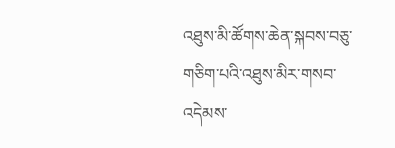འཐུས་མི་ཚོགས་ཆེན་སྐབས་བཅུ་གཅིག་པའི་འཐུས་མིར་གསབ་འདེམས་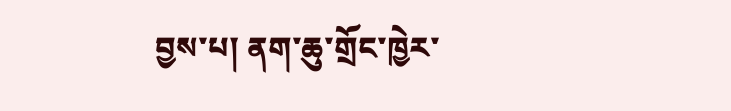བྱས་པ། ནག་ཆུ་གྲོང་ཁྱེར་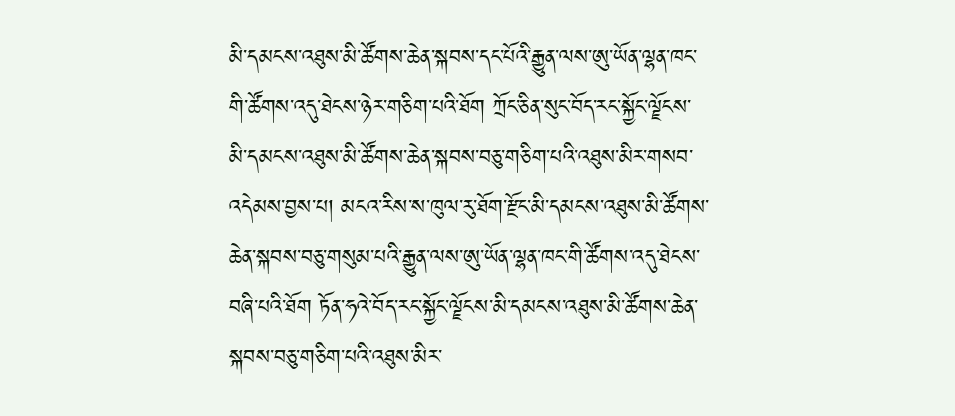མི་དམངས་འཐུས་མི་ཚོགས་ཆེན་སྐབས་དང་པོའི་རྒྱུན་ལས་ཨུ་ཡོན་ལྷན་ཁང་གི་ཚོགས་འདུ་ཐེངས་ཉེར་གཅིག་པའི་ཐོག ཀྲོང་ཅིན་སུང་བོད་རང་སྐྱོང་ལྗོངས་མི་དམངས་འཐུས་མི་ཚོགས་ཆེན་སྐབས་བཅུ་གཅིག་པའི་འཐུས་མིར་གསབ་འདེམས་བྱས་པ། མངའ་རིས་ས་ཁུལ་རུ་ཐོག་རྫོང་མི་དམངས་འཐུས་མི་ཚོགས་ཆེན་སྐབས་བཅུ་གསུམ་པའི་རྒྱུན་ལས་ཨུ་ཡོན་ལྷན་ཁང་གི་ཚོགས་འདུ་ཐེངས་བཞི་པའི་ཐོག ཏོན་ཧའེ་བོད་རང་སྐྱོང་ལྗོངས་མི་དམངས་འཐུས་མི་ཚོགས་ཆེན་སྐབས་བཅུ་གཅིག་པའི་འཐུས་མིར་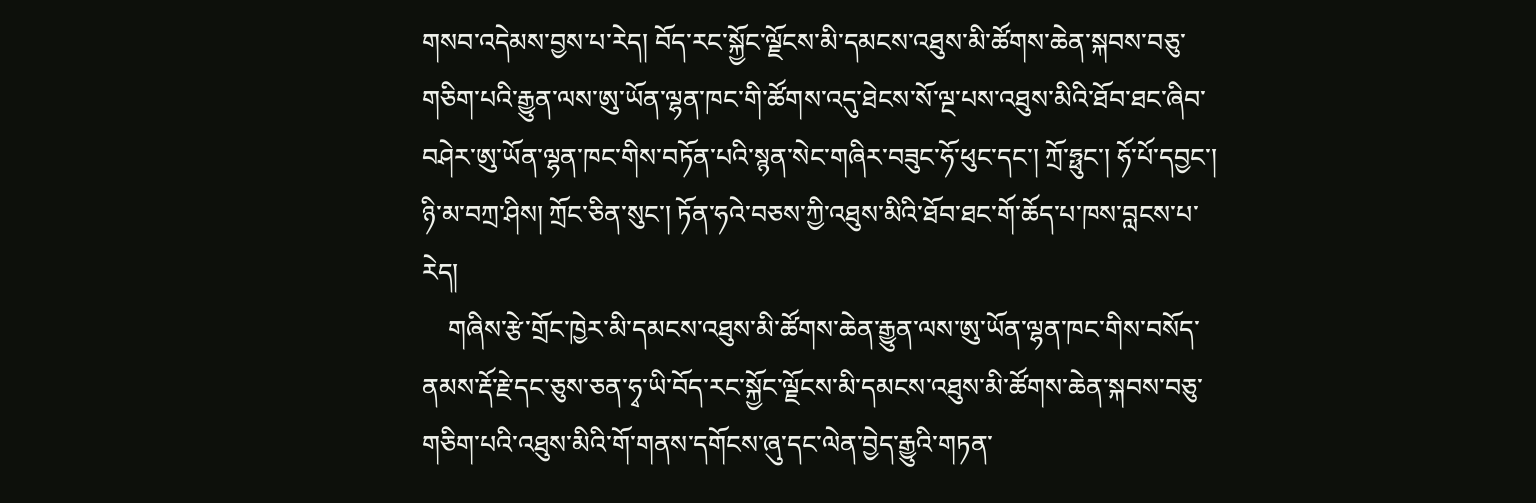གསབ་འདེམས་བྱས་པ་རེད། བོད་རང་སྐྱོང་ལྗོངས་མི་དམངས་འཐུས་མི་ཚོགས་ཆེན་སྐབས་བཅུ་གཅིག་པའི་རྒྱུན་ལས་ཨུ་ཡོན་ལྷན་ཁང་གི་ཚོགས་འདུ་ཐེངས་སོ་ལྔ་པས་འཐུས་མིའི་ཐོབ་ཐང་ཞིབ་བཤེར་ཨུ་ཡོན་ལྷན་ཁང་གིས་བཏོན་པའི་སྙན་སེང་གཞིར་བཟུང་ཧོ་ཕུང་དང་། ཀྲོ་ཧྥུང་། ཧོ་པོ་དབྱང་། ཉི་མ་བཀྲ་ཤིས། ཀྲོང་ཅིན་སུང་། ཏོན་ཧའེ་བཅས་ཀྱི་འཐུས་མིའི་ཐོབ་ཐང་གོ་ཆོད་པ་ཁས་བླངས་པ་རེད།
    གཞིས་རྩེ་གྲོང་ཁྱེར་མི་དམངས་འཐུས་མི་ཚོགས་ཆེན་རྒྱུན་ལས་ཨུ་ཡོན་ལྷན་ཁང་གིས་བསོད་ནམས་རྡོ་རྗེ་དང་ཅུས་ཅན་ཧྭ་ཡི་བོད་རང་སྐྱོང་ལྗོངས་མི་དམངས་འཐུས་མི་ཚོགས་ཆེན་སྐབས་བཅུ་གཅིག་པའི་འཐུས་མིའི་གོ་གནས་དགོངས་ཞུ་དང་ལེན་བྱེད་རྒྱུའི་གཏན་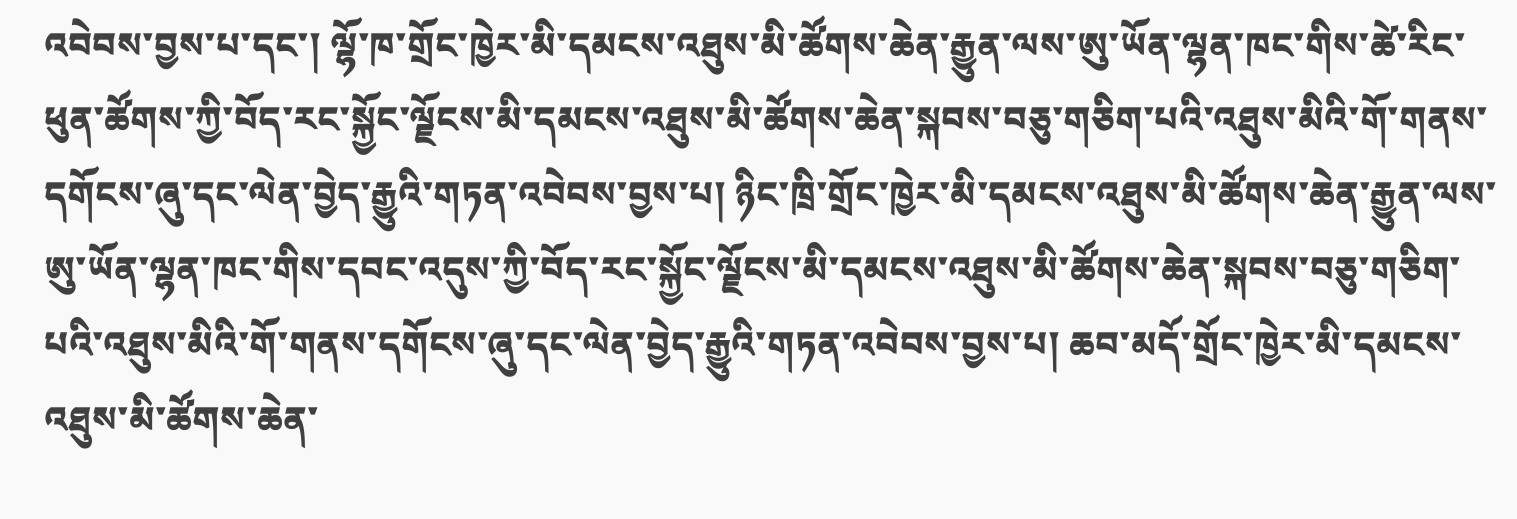འབེབས་བྱས་པ་དང་། ལྷོ་ཁ་གྲོང་ཁྱེར་མི་དམངས་འཐུས་མི་ཚོགས་ཆེན་རྒྱུན་ལས་ཨུ་ཡོན་ལྷན་ཁང་གིས་ཚེ་རིང་ཕུན་ཚོགས་ཀྱི་བོད་རང་སྐྱོང་ལྗོངས་མི་དམངས་འཐུས་མི་ཚོགས་ཆེན་སྐབས་བཅུ་གཅིག་པའི་འཐུས་མིའི་གོ་གནས་དགོངས་ཞུ་དང་ལེན་བྱེད་རྒྱུའི་གཏན་འབེབས་བྱས་པ། ཉིང་ཁྲི་གྲོང་ཁྱེར་མི་དམངས་འཐུས་མི་ཚོགས་ཆེན་རྒྱུན་ལས་ཨུ་ཡོན་ལྷན་ཁང་གིས་དབང་འདུས་ཀྱི་བོད་རང་སྐྱོང་ལྗོངས་མི་དམངས་འཐུས་མི་ཚོགས་ཆེན་སྐབས་བཅུ་གཅིག་པའི་འཐུས་མིའི་གོ་གནས་དགོངས་ཞུ་དང་ལེན་བྱེད་རྒྱུའི་གཏན་འབེབས་བྱས་པ། ཆབ་མདོ་གྲོང་ཁྱེར་མི་དམངས་འཐུས་མི་ཚོགས་ཆེན་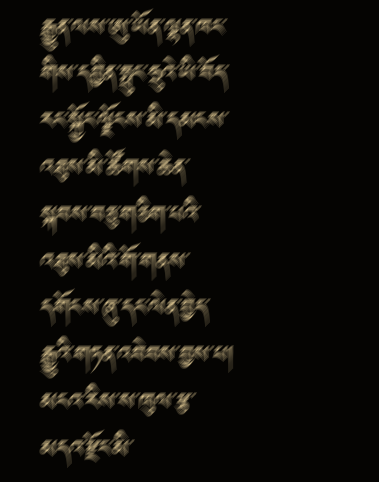རྒྱུན་ལས་ཨུ་ཡོན་ལྷན་ཁང་གིས་དབྱིན་ཧྥུང་ཧྲུའེ་ཡི་བོད་རང་སྐྱོང་ལྗོངས་མི་དམངས་འཐུས་མི་ཚོགས་ཆེན་སྐབས་བཅུ་གཅིག་པའི་འཐུས་མིའི་གོ་གནས་དགོངས་ཞུ་དང་ལེན་བྱེད་རྒྱུའི་གཏན་འབེབས་བྱས་པ། མངའ་རིས་ས་ཁུལ་རྩ་མདའ་རྫོང་མི་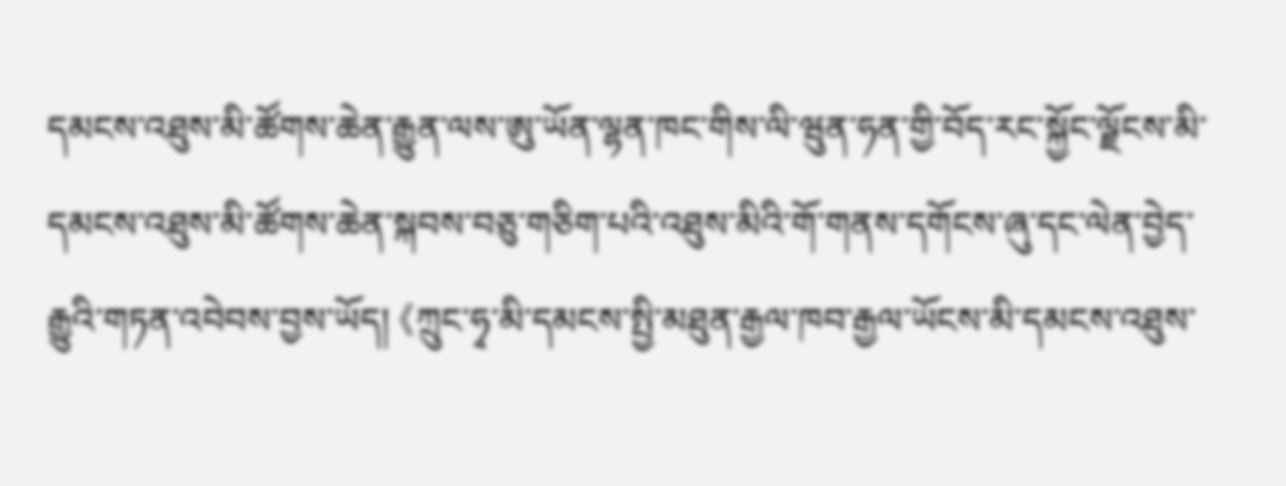དམངས་འཐུས་མི་ཚོགས་ཆེན་རྒྱུན་ལས་ཨུ་ཡོན་ལྷན་ཁང་གིས་ལི་ཝུན་ཧན་གྱི་བོད་རང་སྐྱོང་ལྗོངས་མི་དམངས་འཐུས་མི་ཚོགས་ཆེན་སྐབས་བཅུ་གཅིག་པའི་འཐུས་མིའི་གོ་གནས་དགོངས་ཞུ་དང་ལེན་བྱེད་རྒྱུའི་གཏན་འབེབས་བྱས་ཡོད། 《ཀྲུང་ཧྭ་མི་དམངས་སྤྱི་མཐུན་རྒྱལ་ཁབ་རྒྱལ་ཡོངས་མི་དམངས་འཐུས་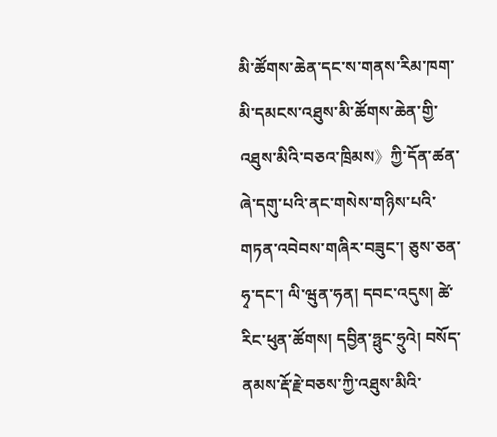མི་ཚོགས་ཆེན་དང་ས་གནས་རིམ་ཁག་མི་དམངས་འཐུས་མི་ཚོགས་ཆེན་གྱི་འཐུས་མིའི་བཅའ་ཁྲིམས》ཀྱི་དོན་ཚན་ཞེ་དགུ་པའི་ནང་གསེས་གཉིས་པའི་གཏན་འབེབས་གཞིར་བཟུང་། ཅུས་ཅན་ཧྭ་དང་། ལི་ཝུན་ཧན། དབང་འདུས། ཚེ་རིང་ཕུན་ཚོགས། དབྱིན་ཧྥུང་ཧྲུའེ། བསོད་ནམས་རྡོ་རྗེ་བཅས་ཀྱི་འཐུས་མིའི་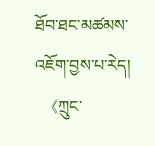ཐོབ་ཐང་མཚམས་འཇོག་བྱས་པ་རེད།
    《ཀྲུང་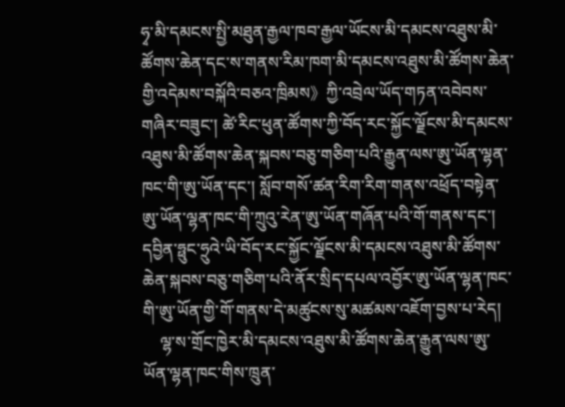ཧྭ་མི་དམངས་སྤྱི་མཐུན་རྒྱལ་ཁབ་རྒྱལ་ཡོངས་མི་དམངས་འཐུས་མི་ཚོགས་ཆེན་དང་ས་གནས་རིམ་ཁག་མི་དམངས་འཐུས་མི་ཚོགས་ཆེན་གྱི་འདེམས་བསྐོའི་བཅའ་ཁྲིམས》ཀྱི་འབྲེལ་ཡོད་གཏན་འབེབས་གཞིར་བཟུང་། ཚེ་རིང་ཕུན་ཚོགས་ཀྱི་བོད་རང་སྐྱོང་ལྗོངས་མི་དམངས་འཐུས་མི་ཚོགས་ཆེན་སྐབས་བཅུ་གཅིག་པའི་རྒྱུན་ལས་ཨུ་ཡོན་ལྷན་ཁང་གི་ཨུ་ཡོན་དང་། སློབ་གསོ་ཚན་རིག་རིག་གནས་འཕྲོད་བསྟེན་ཨུ་ཡོན་ལྷན་ཁང་གི་ཀྲུའུ་རེན་ཨུ་ཡོན་གཞོན་པའི་གོ་གནས་དང་། དབྱིན་ཧྥུང་ཧྲུའེ་ཡི་བོད་རང་སྐྱོང་ལྗོངས་མི་དམངས་འཐུས་མི་ཚོགས་ཆེན་སྐབས་བཅུ་གཅིག་པའི་ནོར་སྲིད་དཔལ་འབྱོར་ཨུ་ཡོན་ལྷན་ཁང་གི་ཨུ་ཡོན་གྱི་གོ་གནས་དེ་མཚུངས་སུ་མཚམས་འཇོག་བྱས་པ་རེད།
    ལྷ་ས་གྲོང་ཁྱེར་མི་དམངས་འཐུས་མི་ཚོགས་ཆེན་རྒྱུན་ལས་ཨུ་ཡོན་ལྷན་ཁང་གིས་ཁྲུན་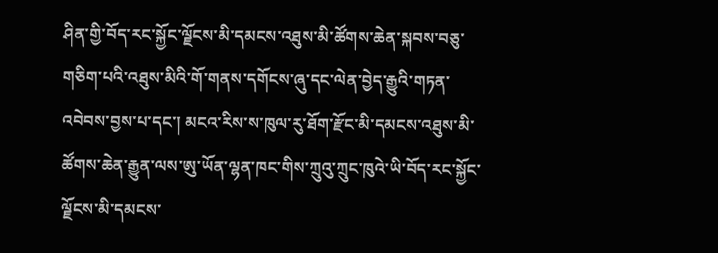ཤིན་གྱི་བོད་རང་སྐྱོང་ལྗོངས་མི་དམངས་འཐུས་མི་ཚོགས་ཆེན་སྐབས་བཅུ་གཅིག་པའི་འཐུས་མིའི་གོ་གནས་དགོངས་ཞུ་དང་ལེན་བྱེད་རྒྱུའི་གཏན་འབེབས་བྱས་པ་དང་། མངའ་རིས་ས་ཁུལ་རུ་ཐོག་རྫོང་མི་དམངས་འཐུས་མི་ཚོགས་ཆེན་རྒྱུན་ལས་ཨུ་ཡོན་ལྷན་ཁང་གིས་ཀྲུའུ་ཀྲུང་ཁུའེ་ཡི་བོད་རང་སྐྱོང་ལྗོངས་མི་དམངས་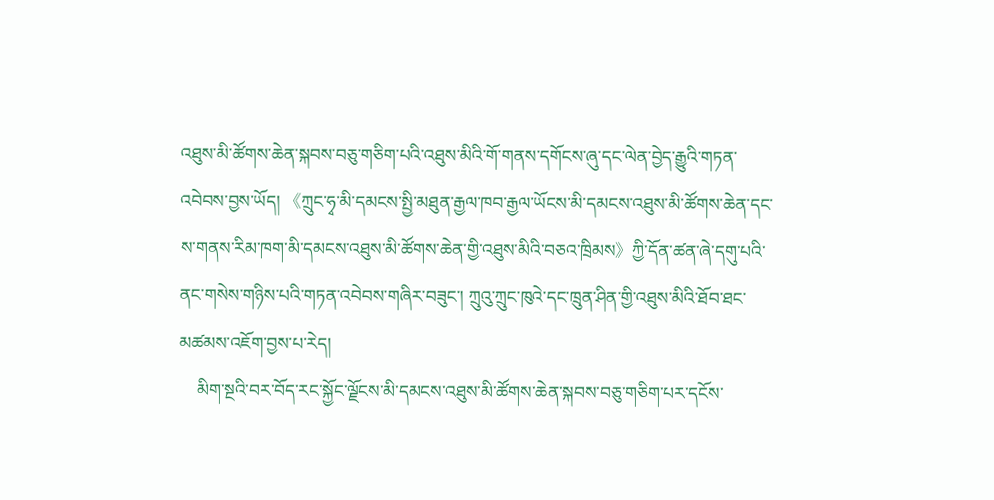འཐུས་མི་ཚོགས་ཆེན་སྐབས་བཅུ་གཅིག་པའི་འཐུས་མིའི་གོ་གནས་དགོངས་ཞུ་དང་ལེན་བྱེད་རྒྱུའི་གཏན་འབེབས་བྱས་ཡོད། 《ཀྲུང་ཧྭ་མི་དམངས་སྤྱི་མཐུན་རྒྱལ་ཁབ་རྒྱལ་ཡོངས་མི་དམངས་འཐུས་མི་ཚོགས་ཆེན་དང་ས་གནས་རིམ་ཁག་མི་དམངས་འཐུས་མི་ཚོགས་ཆེན་གྱི་འཐུས་མིའི་བཅའ་ཁྲིམས》ཀྱི་དོན་ཚན་ཞེ་དགུ་པའི་ནང་གསེས་གཉིས་པའི་གཏན་འབེབས་གཞིར་བཟུང་། ཀྲུའུ་ཀྲུང་ཁུའེ་དང་ཁྲུན་ཤིན་གྱི་འཐུས་མིའི་ཐོབ་ཐང་མཚམས་འཇོག་བྱས་པ་རེད།
    མིག་སྔའི་བར་བོད་རང་སྐྱོང་ལྗོངས་མི་དམངས་འཐུས་མི་ཚོགས་ཆེན་སྐབས་བཅུ་གཅིག་པར་དངོས་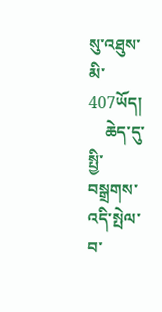སུ་འཐུས་མི་407ཡོད།
    ཆེད་དུ་སྤྱི་བསྒྲགས་འདི་སྤེལ་བ་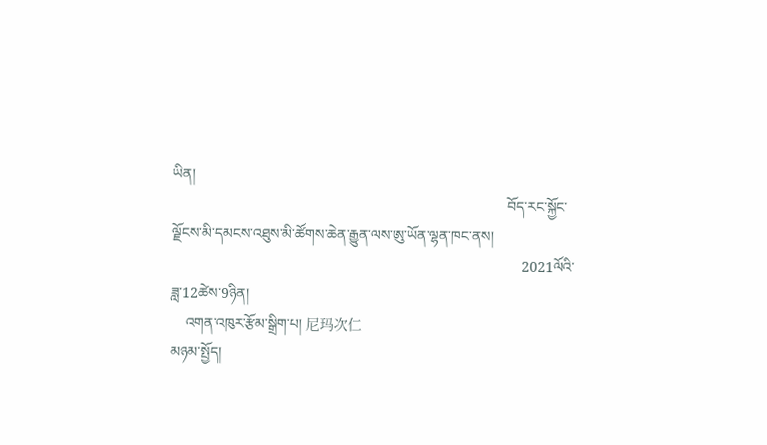ཡིན།
                                                                                            བོད་རང་སྐྱོང་ལྗོངས་མི་དམངས་འཐུས་མི་ཚོགས་ཆེན་རྒྱུན་ལས་ཨུ་ཡོན་ལྷན་ཁང་ནས།
                                                                                                2021ལོའི་ཟླ་12ཚེས་9ཉིན།
    འགན་འཁུར་རྩོམ་སྒྲིག་པ། 尼玛次仁
མཉམ་སྤྱོད།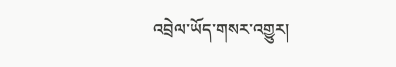འབྲེལ་ཡོད་གསར་འགྱུར།